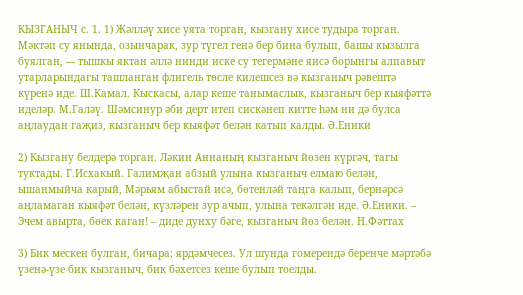КЫЗГАНЫЧ с. 1. 1) Жәлләү хисе уята торган, кызгану хисе тудыра торган. Мәктәп су янында, озынчарак, зур түгел генә бер бина булып, башы кызылга буялган, --- тышкы яктан әллә нинди иске су тегермәне яисә борынгы алпавыт утарларындагы ташланган флигель төсле килешсез вә кызганыч рәвештә күренә иде. Ш.Камал. Кыскасы, алар кеше танымаслык, кызганыч бер кыяфәттә иделәр. М.Галәү. Шәмсинур әби дерт итеп сискәнеп китте һәм ни дә булса аңлаудан гаҗиз, кызганыч бер кыяфәт белән катып калды. Ә.Еники

2) Кызгану белдерә торган. Ләкин Аннаның кызганыч йөзен күргәч, тагы туктады. Г.Исхакый. Галимҗан абзый улына кызганыч елмаю белән, ышанмыйча карый, Мәрьям абыстай исә, бөтенләй таңга калып, бернәрсә аңламаган кыяфәт белән, күзләрен зур ачып, улына текәлгән иде. Ә.Еники. – Эчем авырта, бөек каган! – диде дунху бәге, кызганыч йөз белән. Н.Фәттах

3) Бик мескен булган, бичара; ярдәмчесез. Ул шунда гомерендә беренче мәртәбә үзенә-үзе бик кызганыч, бик бәхетсез кеше булып тоелды.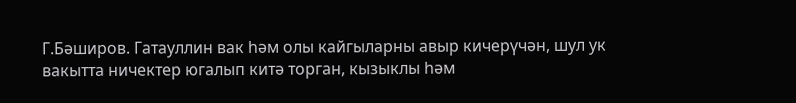Г.Бәширов. Гатауллин вак һәм олы кайгыларны авыр кичерүчән, шул ук вакытта ничектер югалып китә торган, кызыклы һәм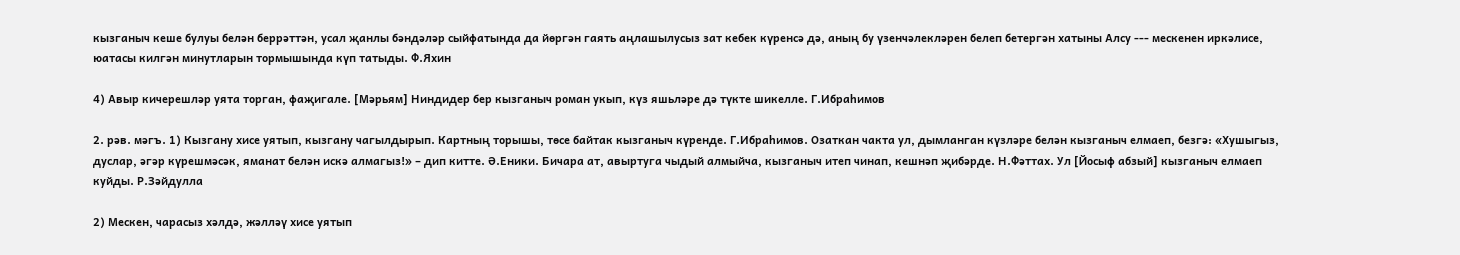кызганыч кеше булуы белән беррәттән, усал җанлы бәндәләр сыйфатында да йөргән гаять аңлашылусыз зат кебек күренсә дә, аның бу үзенчәлекләрен белеп бетергән хатыны Алсу --- мескенен иркәлисе, юатасы килгән минутларын тормышында күп татыды. Ф.Яхин

4) Авыр кичерешләр уята торган, фаҗигале. [Мәрьям] Ниндидер бер кызганыч роман укып, күз яшьләре дә түкте шикелле. Г.Ибраһимов

2. рәв. мәгъ. 1) Кызгану хисе уятып, кызгану чагылдырып. Картның торышы, төсе байтак кызганыч күренде. Г.Ибраһимов. Озаткан чакта ул, дымланган күзләре белән кызганыч елмаеп, безгә: «Хушыгыз, дуслар, әгәр күрешмәсәк, яманат белән искә алмагыз!» – дип китте. Ә.Еники. Бичара ат, авыртуга чыдый алмыйча, кызганыч итеп чинап, кешнәп җибәрде. Н.Фәттах. Ул [Йосыф абзый] кызганыч елмаеп куйды. Р.Зәйдулла

2) Мескен, чарасыз хәлдә, жәлләү хисе уятып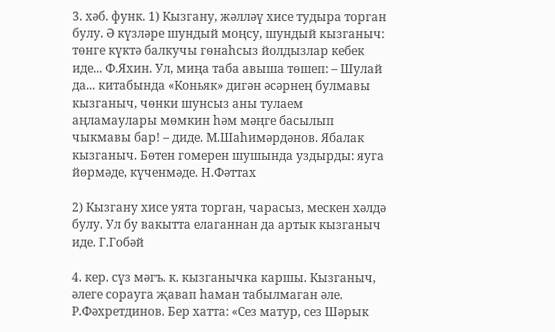3. хәб. функ. 1) Кызгану, жәлләү хисе тудыра торган булу. Ә күзләре шундый моңсу, шундый кызганыч: төнге күктә балкучы гөнаһсыз йолдызлар кебек иде... Ф.Яхин. Ул, миңа таба авыша төшеп: – Шулай да... китабында «Коньяк» дигән әсәрнең булмавы кызганыч, чөнки шунсыз аны тулаем аңламаулары мөмкин һәм мәңге басылып чыкмавы бар! – диде. М.Шаһимәрдәнов. Ябалак кызганыч. Бөтен гомерен шушында уздырды: яуга йөрмәде, күченмәде. Н.Фәттах

2) Кызгану хисе уята торган, чарасыз, мескен хәлдә булу. Ул бу вакытта елаганнан да артык кызганыч иде. Г.Гобәй

4. кер. сүз мәгъ. к. кызганычка каршы. Кызганыч, әлеге сорауга җавап һаман табылмаган әле. Р.Фәхретдинов. Бер хатта: «Сез матур, сез Шәрык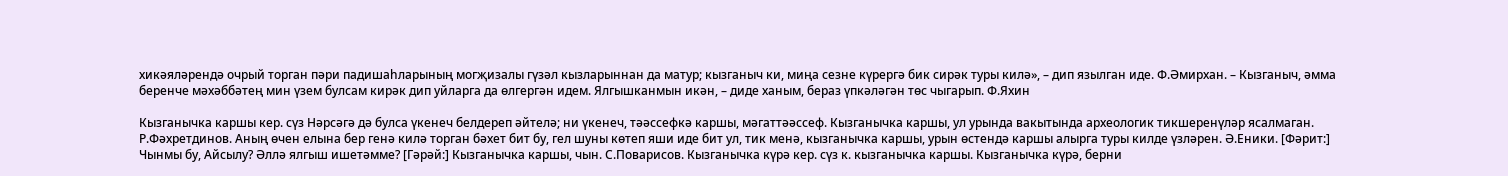хикәяләрендә очрый торган пәри падишаһларының могҗизалы гүзәл кызларыннан да матур; кызганыч ки, миңа сезне күрергә бик сирәк туры килә», – дип язылган иде. Ф.Әмирхан. – Кызганыч, әмма беренче мәхәббәтең мин үзем булсам кирәк дип уйларга да өлгергән идем. Ялгышканмын икән, – диде ханым, бераз үпкәләгән төс чыгарып. Ф.Яхин

Кызганычка каршы кер. сүз Нәрсәгә дә булса үкенеч белдереп әйтелә; ни үкенеч, тәәссефкә каршы, мәгаттәәссеф. Кызганычка каршы, ул урында вакытында археологик тикшеренүләр ясалмаган. Р.Фәхретдинов. Аның өчен елына бер генә килә торган бәхет бит бу, гел шуны көтеп яши иде бит ул, тик менә, кызганычка каршы, урын өстендә каршы алырга туры килде үзләрен. Ә.Еники. [Фәрит:] Чынмы бу, Айсылу? Әллә ялгыш ишетәмме? [Гәрәй:] Кызганычка каршы, чын. С.Поварисов. Кызганычка күрә кер. сүз к. кызганычка каршы. Кызганычка күрә, берни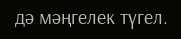дә мәңгелек түгел.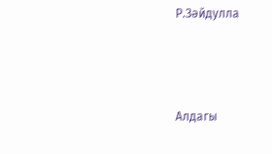Р.Зәйдулла



Алдагы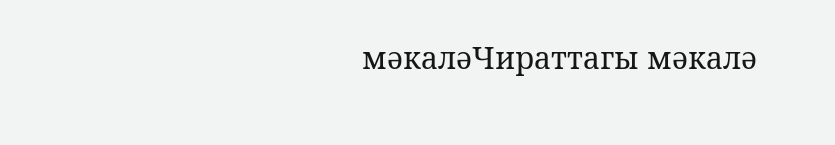мәкаләЧираттагы мәкалә